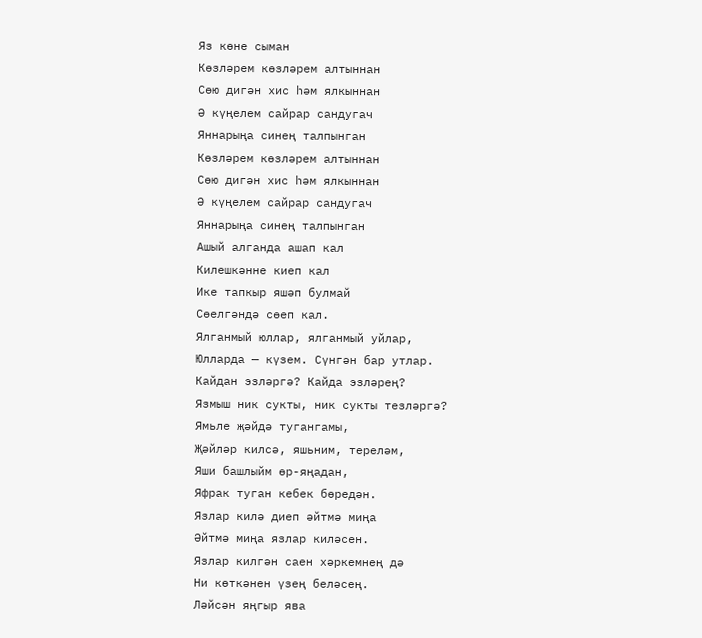Яз көне сыман
Көзләрем көзләрем алтыннан
Сөю дигән хис һәм ялкыннан
Ә күңелем сайрар сандугач
Яннарыңа синең талпынган
Көзләрем көзләрем алтыннан
Сөю дигән хис һәм ялкыннан
Ә күңелем сайрар сандугач
Яннарыңа синең талпынган
Ашый алганда ашап кал
Килешкәнне киеп кал
Ике тапкыр яшәп булмай
Сөелгәндә сөеп кал.
Ялганмый юллар, ялганмый уйлар,
Юлларда — күзем. Сүнгән бар утлар.
Кайдан эзләргә? Кайда эзләрең?
Язмыш ник сукты, ник сукты тезләргә?
Ямьле җәйдә тугангамы,
Җәйләр килсә, яшьним, тереләм,
Яши башлыйм өр-яңадан,
Яфрак туган кебек бөредән.
Язлар килә диеп әйтмә миңа
Әйтмә миңа язлар киләсен.
Язлар килгән саен хәркемнең дә
Ни көткәнен үзең беләсең.
Ләйсән яңгыр ява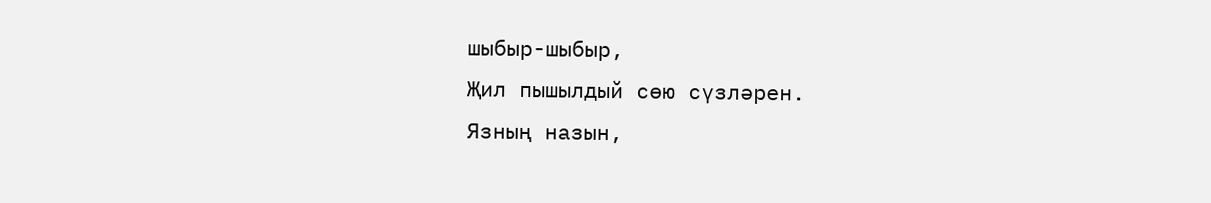шыбыр-шыбыр,
Җил пышылдый сөю сүзләрен.
Язның назын,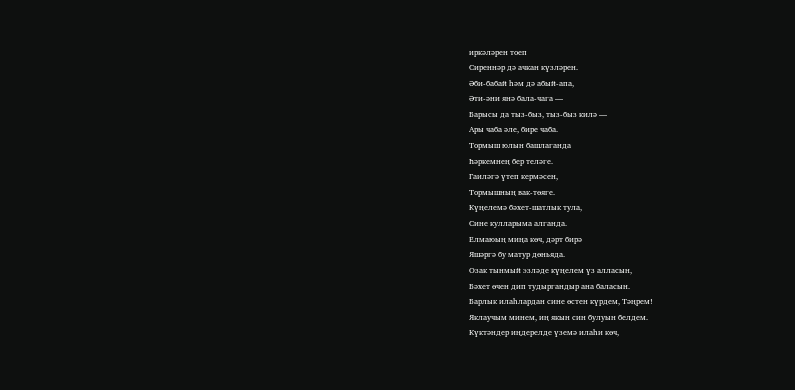иркәләрен тоеп
Сиреннәр дә ачкан күзләрен.
Әби-бабай һәм дә абый-апа,
Әти-әни янә бала-чага —
Барысы да тыз-быз, тыз-быз килә —
Ары чаба әле, бире чаба.
Тормыш юлын башлаганда
Һәркемнең бер теләге.
Гаиләгә үтеп кермәсен,
Тормышның вак-төяге.
Күңелемә бәхет-шатлык тула,
Сине кулларыма алганда.
Елмаюың миңа көч, дәрт бирә
Яшәргә бу матур дөньяда.
Озак тынмый эзләде күңелем үз алласын,
Бәхет өчен дип тудыргандыр ана баласын.
Барлык илаһлардан сине өстен күрдем, Тәңрем!
Яклаучым минем, иң якын син булуын белдем.
Күктәндер иңдерелде үземә илаһи көч,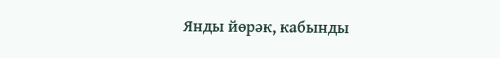Янды йөрәк, кабынды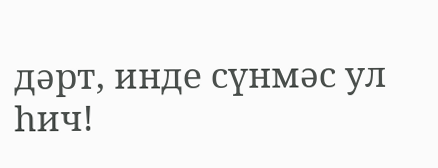дәрт, инде сүнмәс ул һич!